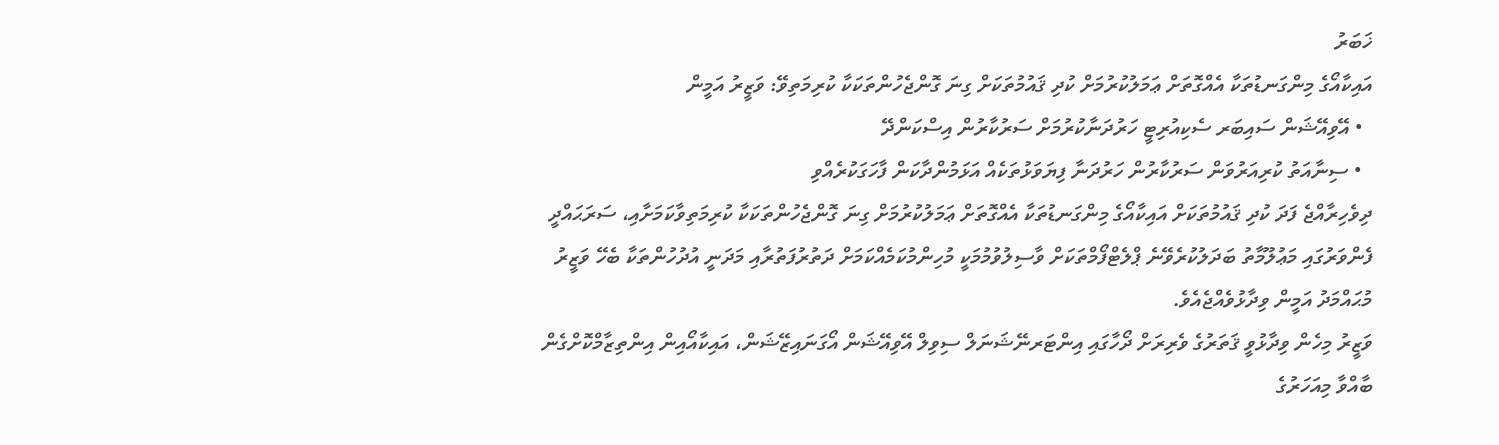ޚަބަރު
އައިކާއޯގެ މިންގަނޑުތަކާ އެއްގޮތަށް ޢަމަލުކުރުމަށް ކުދި ޤައުމުތަކަށް ގިނަ ގޮންޖެހުންތަކަކާ ކުރިމަތިވޭ: ވަޒީރު އަމީން
  • އޭވިއޭޝަން ސައިބަރ ސެކިއުރިޓީ ހަރުދަނާކުރުމަށް ސަރުކާރުން އިސްކަންދޭ
  • ސިނާއަތު ކުރިއަރުވަން ސަރުކާރުން ހަރުދަނާ ފިޔަވަޅުތަކެއް އަޅަމުންދާކަން ފާހަގަކުރެއްވި
ދިވެހިރާއްޖެ ފަދަ ކުދި ޤައުމުތަކަށް އައިކާއޯގެ މިންގަނޑުތަކާ އެއްގޮތަށް ޢަމަލުކުރުމަށް ގިނަ ގޮންޖެހުންތަކަކާ ކުރިމަތިވާކަމަށާއި، ސަރަޙައްދީ ފެންވަރުގައި މަޢުލޫމާތު ބަދަލުކުރެވޭނެ ޕްލެޓްފޯމްތަކަށް ވާސިލުވުމުމަކީ މުހިންމުކަމެއްކަމަށް ދަތުރުފަތުރާއި މަދަނީ އުދުހުންތަކާ ބެހޭ ވަޒީރު މުޙައްމަދު އަމީން ވިދާޅުވެއްޖެއެވެ.
ވަޒީރު މިހެން ވިދާޅުވީ ޤަތަރުގެ ވެރިރަށް ދޯހާގައި އިންޓަރނޭޝަނަލް ސިވިލް އޭވިއޭޝަން އޯގަނައިޒޭޝަން، އައިކާއޯއިން އިންތިޒާމްކޮށްގެން ބާއްވާ މިއަހަރުގެ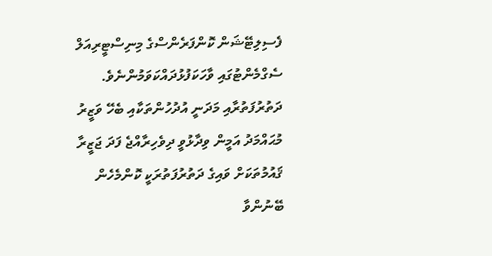ފެސިލިޓޭޝަން ކޮންފަރެންސްގެ މިނިސްޓީރިއަލް ސެގްމެންޓުގައި ވާހަކަފުޅުދައްކަވަމުންނެވެ.
ދަތުރުފަތުރާއި މަދަނީ އުދުހުންތަކާއި ބެހޭ ވަޒީރު މުޙައްމަދު އަމީން ވިދާޅުވީ ދިވެހިރާއްޖެ ފަދަ ޖަޒީރާ ޤައުމުތަކަށް ވައިގެ ދަތުރުފަތުރަކީ ކޮންމެހެން ބޭނުންވާ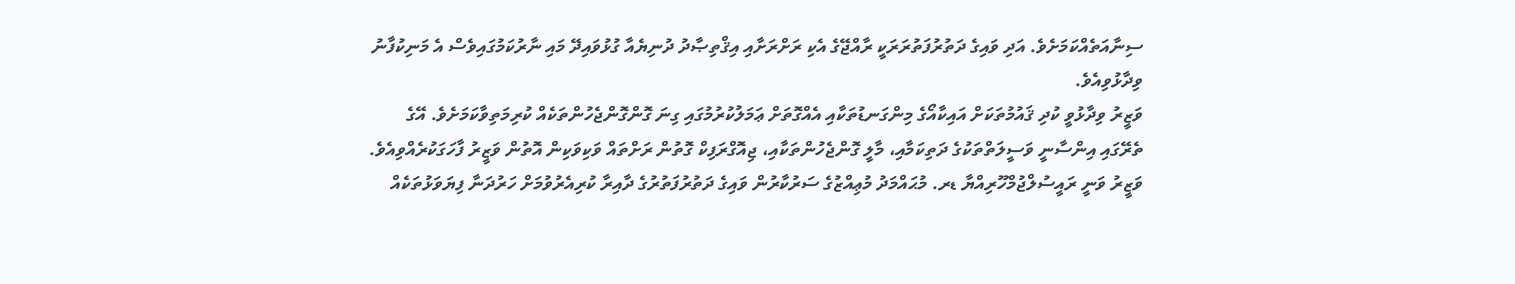ސިނާއަތެއްކަމަށެވެ. އަދި ވައިގެ ދަތުރުފަތުރަރަކީ ރާއްޖޭގެ އެކި ރަށްރަށާއި އިޤްތިޞާދު ދުނިޔެއާ ގުޅުވައިދޭ މައި ނާރުކަމުގައިވެސް އެ މަނިކުފާނު ވިދާޅުވިއެވެ.
ވަޒީރު ވިދާޅުވީ ކުދި ޤައުމުތަކަށް އައިކާއޯގެ މިންގަނޑުތަކާއި އެއްގޮތަށް ޢަމަލުކުރުމުގައި ގިނަ ގޮންގޮންޖެހުންތަކެއް ކުރިމަތިވާކަމަށެވެ. އޭގެ ތެރޭގައި އިންސާނީ ވަސީލަތްތަކުގެ ދަތިކަމާއި، މާލީ ގޮންޖެހުންތަކާއި، ޖިއޮގްރަފިކް ގޮތުން ރަށްތައް ވަކިވަކިން އޮތުން ވަޒީރު ފާހަގަކުރެއްވިއެވެ.
ވަޒީރު ވަނީ ރައީސުލްޖުމްހޫރިއްޔާ ޑރ. މުޙައްމަދު މުޢިއްޒުގެ ސަރުކާރުން ވައިގެ ދަތުރުފަތުރުގެ ދާއިރާ ކުރިއެރުވުމަށް ހަރުދަނާ ފިޔަވަޅުތަކެއް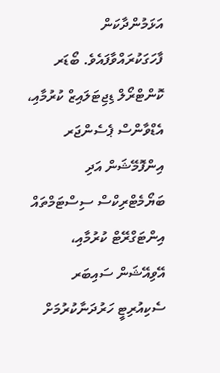އަޅަމުންދާކަން ފާހަގަކުރައްވާފައެވެ. ބޯޑަރ ކޮންޓްރޯލް ޑިޖިޓަލައިޒް ކުރުމާއި، އެޑްވާންސް ޕެސެންޖަރ އިންފޮމޭޝަން އަދި ބަޔޯމެޓްރިކްސް ސިސްޓަމްތައް އިންޓަގްރޭޓް ކުރުމާއި، އޭވިއޭޝަން ސައިބަރ ސެކިއުރިޓީ ހަރުދަނާކުރުމަށް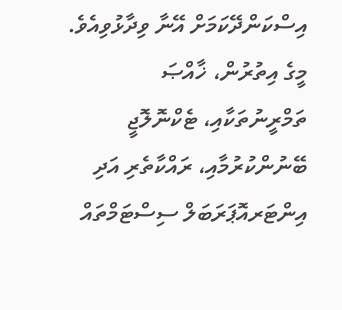އިސްކަންދޭކަމަށް އޭނާ ވިދާޅުވިއެވެ.
މީގެ އިތުރުން، ޚާއްޞަ ތަމްރީނުތަކާއި، ޓެކްނޮލޮޖީ ބޭނުންކުރުމާއި، ރައްކާތެރި އަދި އިންޓަރއޮޕަރަބަލް ސިސްޓަމްތައް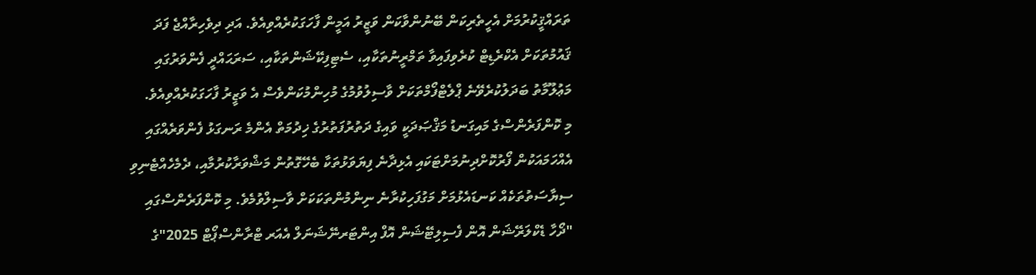ތަރައްޤީކުރުމަށް އެހީތެރިކަން ބޭނުންވާކަން ވަޒީރު އަމީން ފާހަގަކުރެއްވިއެވެ. އަދި ދިވެހިރާއްޖެ ފަދަ ޤައުމުތަކަށް އެކްރެޑިޓް ކުރެވިފައިވާ ތަމްރީނުތަކާއި، ސެޓިފިކޭޝަންތަކާއި، ސަރަޙައްދީ ފެންވަރުގައި މަޢުލޫމާތު ބަދަލުކުރެވޭނެ ޕްލެޓްފޯމްތަކަށް ވާސިލުވުމުގެ މުހިންމުކަންވެސް އެ ވަޒީރު ފާހަގަކުރެއްވިއެވެ.
މި ކޮންފަރެންސްގެ މައިގަނޑު މަޤްޞަދަކީ ވައިގެ ދަތުރުފަތުރުގެ ޚިދުމަތް އެންމެ ރަނގަޅު ފެންވަރެއްގައި އެއްހަމައަކުން ފޯރުކޮށްދިނުމަށްޓަކައި އެޅިދާނެ ފިޔަވަޅުތަކާ ބެހޭގޮތުން މަޝްވަރާކުރުމާއި، ދެމެހެއްޓެނިވި ސިޔާސަތުތަކެއް ކަނޑައެޅުމަށް މަގުފަހިކުރާނެ ނިންމުންތަކަކަށް ވާސިލްވުމެވެ. މި ކޮންފަރެންސްގައި "ދޯހާ ޑެކްލަރޭޝަން އޮން ފެސިލިޓޭޝަން އޮފް އިންޓަރނޭޝަނަލް އެއަރ ޓްރާންސްޕޯޓް 2025"ގެ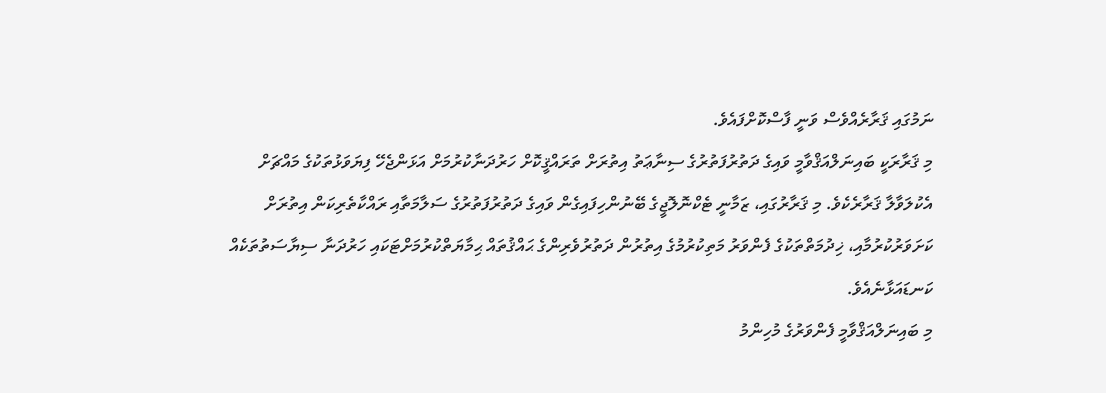ނަމުގައި ޤަރާރެއްވެސް ވަނީ ފާސްކޮށްފައެވެ.
މި ޤަރާރަކީ ބައިނަލްއަޤްވާމީ ވައިގެ ދަތުރުފަތުރުގެ ސިނާޢަތު އިތުރަށް ތަރައްޤީކޮށް ހަރުދަނާކުރުމަށް އަޅަންޖެހޭ ފިޔަވަޅުތަކުގެ މައްޗަށް އެކުލަވާލާ ޤަރާރެކެވެ. މި ޤަރާރުގައި، ޒަމާނީ ޓެކްނޮލޮޖީގެ ބޭނުންހިފައިގެން ވައިގެ ދަތުރުފަތުރުގެ ސަލާމަތާއި ރައްކާތެރިކަން އިތުރަށް ކަށަވަރުކުރުމާއި، ޚިދުމަތްތަކުގެ ފެންވަރު މަތިކުރުމުގެ އިތުރުން ދަތުރުވެރިންގެ ޙައްޤުތައް ޙިމާޔަތްކުރުމަށްޓަކައި ހަރުދަނާ ސިޔާސަތުތަކެއް ކަނޑައަޅާނެއެވެ.
މި ބައިނަލްއަޤްވާމީ ފެންވަރުގެ މުހިންމު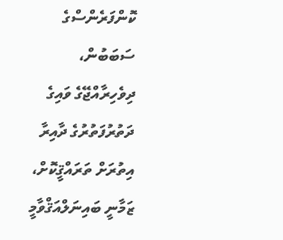ކޮންފަރެންސްގެ ސަބަބުން، ދިވެހިރާއްޖޭގެ ވައިގެ ދަތުރުފަތުރުގެ ދާއިރާ އިތުރަށް ތަރައްޤީކޮށް، ޒަމާނީ ބައިނަލްއަޤްވާމީ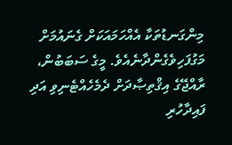މިންގަނޑުތަކާ އެއްހަމައަކަށް ގެނައުމަށް މަގުފަހިވެގެންދާނެއެވެ. މީގެ ސަބަބުން، ރާއްޖޭގެ އިޤްތިޞާދަށް ދެމެހެއްޓެނިވި އަދި ފައިދާހުރި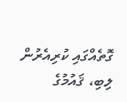ގޮތެއްގައި ކުރިއެރުން ލިބި، ޤައުމުގެ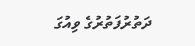ދަތުރުފަތުރުގެ ވިއުގަ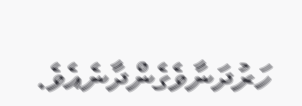ހަރުދަނާވެގެންދާނެއެވެ.